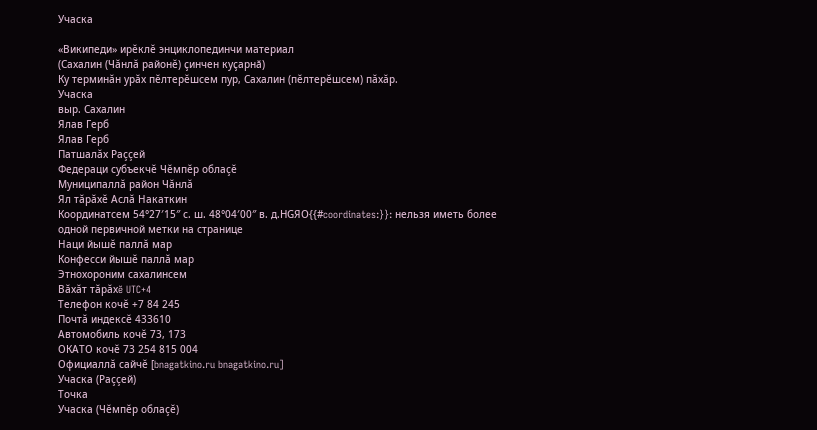Учаска

«Википеди» ирĕклĕ энциклопединчи материал
(Сахалин (Чăнлă районĕ) ҫинчен куҫарнӑ)
Ку терминăн урăх пĕлтерĕшсем пур, Сахалин (пĕлтерĕшсем) пăхăр.
Учаска
выр. Сахалин
Ялав Герб
Ялав Герб
Патшалăх Раççей
Федераци субъекчĕ Чĕмпĕр облаçĕ
Муниципаллă район Чăнлă
Ял тăрăхĕ Аслă Накаткин
Координатсем 54°27′15″ с. ш. 48°04′00″ в. д.HGЯO{{#coordinates:}}: нельзя иметь более одной первичной метки на странице
Наци йышĕ паллă мар
Конфесси йышĕ паллă мар
Этнохороним сахалинсем
Вăхăт тăрăхĕ UTC+4
Телефон кочĕ +7 84 245
Почтă индексĕ 433610
Автомобиль кочĕ 73, 173
ОКАТО кочĕ 73 254 815 004
Официаллă сайчĕ [bnagatkino.ru bnagatkino.ru]
Учаска (Раççей)
Точка
Учаска (Чĕмпĕр облаçĕ)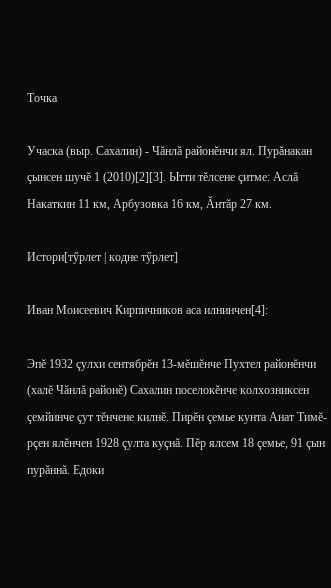Точка

Учаска (выр. Сахалин) - Чăнлă районĕнчи ял. Пурăнакан çынсен шучĕ 1 (2010)[2][3]. Ытти тĕлсене çитме: Аслă Накаткин 11 км, Арбузовка 16 км, Ăнтăр 27 км.

Истори[тӳрлет | кодне тӳрлет]

Иван Моисеевич Кирпичников аса илнинчен[4]:

Эпĕ 1932 çулхи сентябрĕн 13-мĕшĕнче Пухтел районĕнчи (халĕ Чăнлă районĕ) Сахалин поселокĕнче колхозниксен çемйинче çут тĕнчене килнĕ. Пирĕн çемье кунта Анат Тимĕ-рçен ялĕнчен 1928 çулта куçнă. Пĕр ялсем 18 çемье, 91 çын пурăннă. Едоки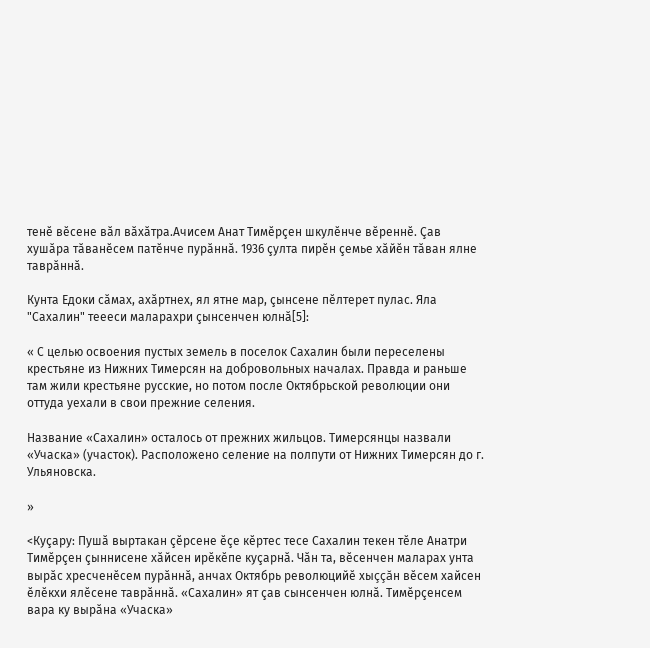тенĕ вĕсене вăл вăхăтра.Ачисем Анат Тимĕрçен шкулĕнче вĕреннĕ. Çав хушăра тăванĕсем патĕнче пурăннă. 1936 çулта пирĕн çемье хăйĕн тăван ялне таврăннă.

Кунта Едоки сăмах, ахăртнех, ял ятне мар, çынсене пĕлтерет пулас. Яла "Сахалин" теееси маларахри çынсенчен юлнă[5]:

« С целью освоения пустых земель в поселок Сахалин были переселены крестьяне из Нижних Тимерсян на добровольных началах. Правда и раньше там жили крестьяне русские, но потом после Октябрьской революции они оттуда уехали в свои прежние селения.

Название «Сахалин» осталось от прежних жильцов. Тимерсянцы назвали «Учаска» (участок). Расположено селение на полпути от Нижних Тимерсян до г. Ульяновска.

»

<Куçару: Пушă выртакан çĕрсене ĕçе кĕртес тесе Сахалин текен тĕле Анатри Тимĕрçен çыннисене хăйсен ирĕкĕпе куçарнă. Чăн та, вĕсенчен маларах унта вырăс хресченĕсем пурăннă, анчах Октябрь революцийĕ хыççăн вĕсем хайсен ĕлĕкхи ялĕсене таврăннă. «Сахалин» ят çав сынсенчен юлнă. Тимĕрçенсем вара ку вырăна «Учаска»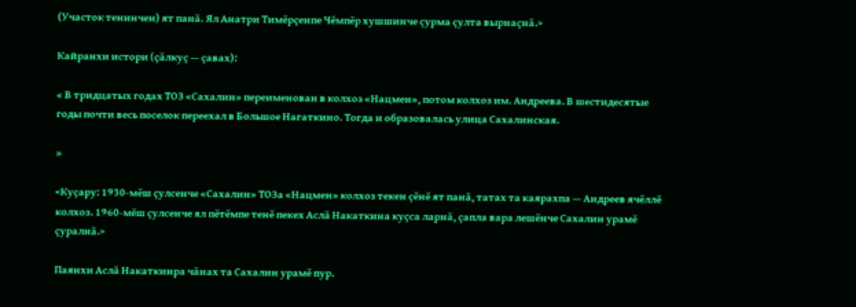(Участок тенинчен) ят панă. Ял Анатри Тимĕрçенпе Чĕмпĕр хушшинче çурма çулта вырнаçнă.>

Кайранхи истори (çăлкуç — çавах):

« В тридцатых годах ТОЗ «Сахалин» переименован в колхоз «Нацмен», потом колхоз им. Андреева. В шестидесятые годы почти весь поселок переехал в Большое Нагаткино. Тогда и образовалась улица Сахалинская.

»

<Куçару: 1930-мĕш çулсенче «Сахалин» ТОЗа «Нацмен» колхоз текен çĕнĕ ят панă, татах та каярахпа — Андреев ячĕллĕ колхоз. 1960-мĕш çулсенче ял пĕтĕмпе тенĕ пекех Аслă Накаткина куçса ларнă, çапла вара лешĕнче Сахалин урамĕ çуралнă.>

Паянхи Аслă Накаткинра чăнах та Сахалин урамĕ пур.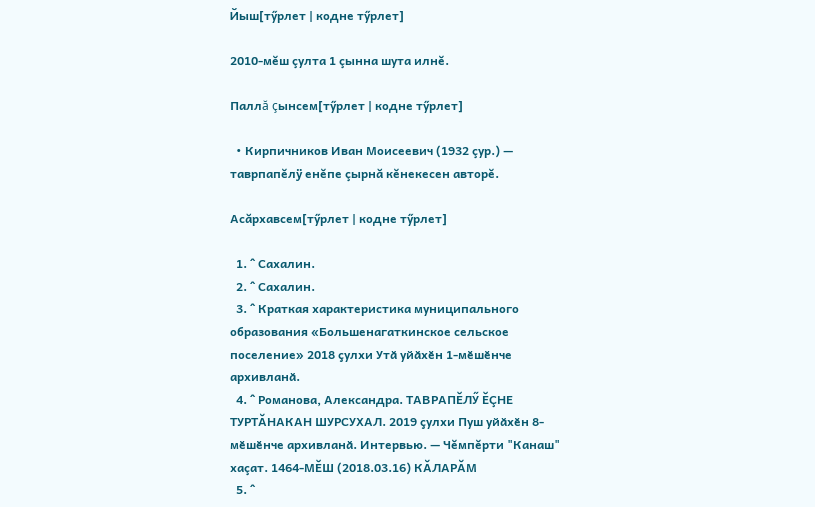Йыш[тӳрлет | кодне тӳрлет]

2010-мĕш çулта 1 çынна шута илнĕ.

Паллă çынсем[тӳрлет | кодне тӳрлет]

  • Кирпичников Иван Моисеевич (1932 çур.) — таврпапĕлÿ енĕпе çырнă кĕнекесен авторĕ.

Асăрхавсем[тӳрлет | кодне тӳрлет]

  1. ^ Сахалин.
  2. ^ Сахалин.
  3. ^ Краткая характеристика муниципального образования «Большенагаткинское сельское поселение» 2018 ҫулхи Утӑ уйӑхӗн 1-мӗшӗнче архивланӑ.
  4. ^ Романова, Александра. ТАВРАПĔЛӲ ĔÇНЕ ТУРТĂНАКАН ШУРСУХАЛ. 2019 ҫулхи Пуш уйӑхӗн 8-мӗшӗнче архивланӑ. Интервью. — Чĕмпĕрти "Канаш" хаçат. 1464-МĔШ (2018.03.16) КĂЛАРĂМ
  5. ^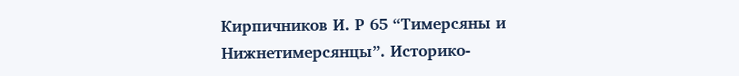Кирпичников И. Р 65 “Тимерсяны и Нижнетимерсянцы”. Историко-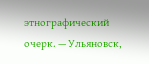этнографический очерк. — Ульяновск,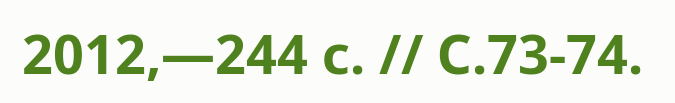2012,—244 с. // С.73-74.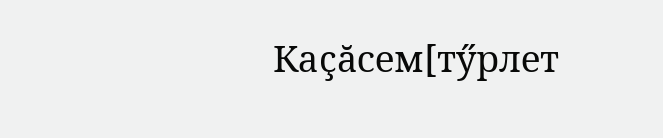Каçăсем[тӳрлет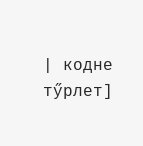| кодне тӳрлет]